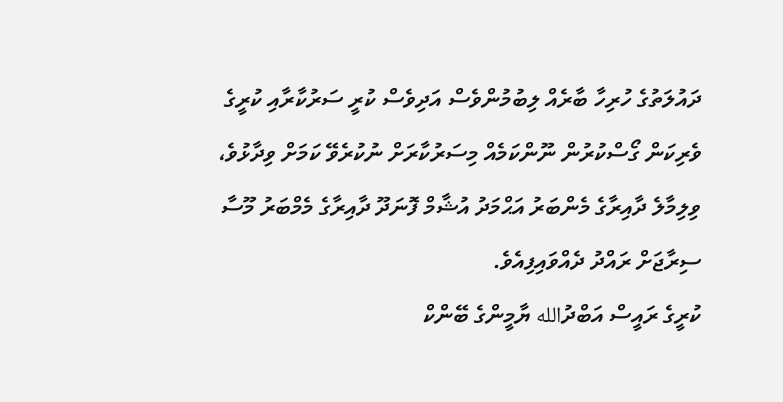ދައުލަތުގެ ހުރިހާ ބާރެއް ލިބުމުންވެސް އަދިވެސް ކުރީ ސަރުކާރާއި ކުރީގެ ވެރިކަން ގޯސްކުރުން ނޫންކަމެއް މިސަރުކާރަށް ނުކުރެވޭ ކަމަށް ވިދާޅުވެ، ވިލިމާލެ ދާއިރާގެ މެންބަރު އަޙްމަދު އުޝާމް ފޮނަދޫ ދާއިރާގެ މެމްބަރު މޫސާ ސިރާޖަށް ރައްދު ދެއްވައިފިއެވެ.
ކުރީގެ ރައީސް އަބްދުالله ޔާމީންގެ ބޭންކް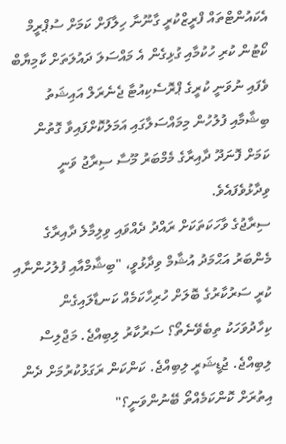އެކައުންޓްތައް ފްރީޒްކުރީ ގާނޫނާ ހިލާފަށް ކަމަށް ސުޕްރީމް ކޯޓުން ކުރި ހުކުމާއި ގުޅިގެން އެ މައްސަލަ ދައުލަތަށް ކާމިޔާބް ވެފައި ނުވަނީ ކުރީގެ ޕްރޮސެކިއުޓާ ޖެނެރަލް އައިޝަތު ބިޝާމާއި ފުލުހުން މިމައްސަލާގައި އަމަލުކޮށްފައިވާ ގޮތުން ކަމަށް ފޮނަދޫ ދާއިރާގެ މެމްބަރު މޫސާ ސިރާޖު ވަނީ ވިދާޅުވެފައެވެ.
ސިރާޖުގެ ވާހަކަތަކަށް ރައްދު ދެއްވައި ވިލިމާލެ ދާއިރާގެ މެންބަރު އަޙްމަދު އުޝާމް ވިދާޅުވީ، "ބިޝާމްއާއި ފުލުހުންނާއި ކުރީ ސަރުކާރުގެ ބޮލަށް ހުރިހާކަމެއް ކަނޑާލައިގެން ކިހާދުވަހަކު ތިބެވޭނެތޯ؟ ސަރުކާރު ލިބިއްޖެ. މަޖްލިސް ލިބިއްޖެ. ޖުޑީޝަރީ ލިބިއްޖެ. ކަންކަން ރަގަޅުކުރުމަށް ދެން އިތުރަށް ކޮންކަމެއްތޯ ބޭނުންވަނީ؟"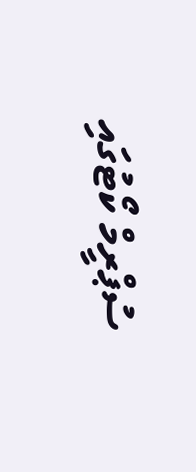ސުޕްރީމް ކޯޓުގައި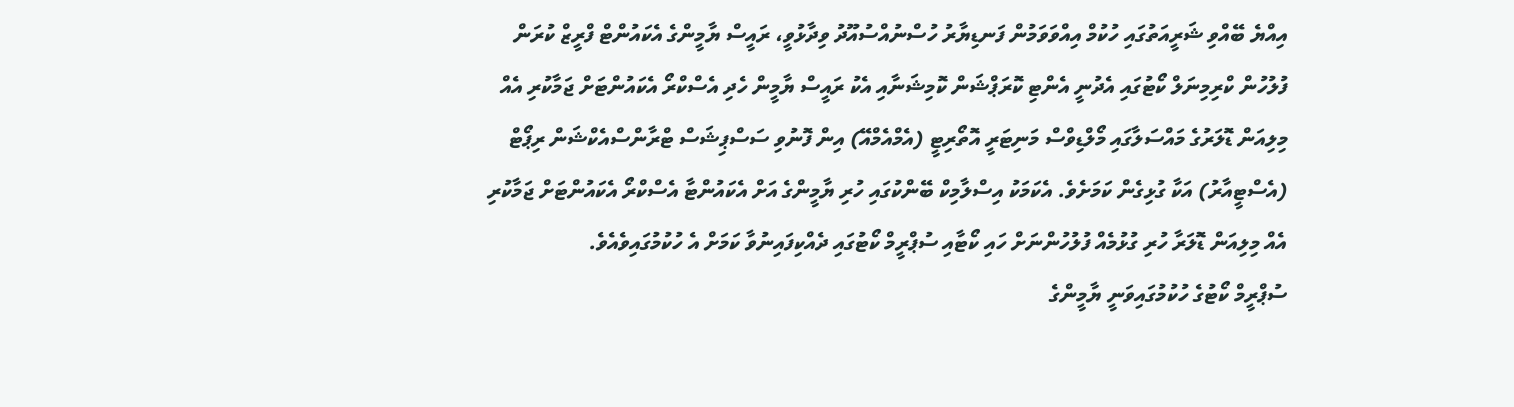އިއްޔެ ބޭއްވި ޝަރީއަތުގައި ހުކުމް އިއްވަވަމުން ފަނޑިޔާރު ހުސްނުއްސުއޫދު ވިދާޅުވީ، ރައީސް ޔާމީންގެ އެކައުންޓް ފްރީޒް ކުރަން ފުލުހުން ކްރިމިނަލް ކޯޓުގައި އެދުނީ އެންޓި ކޮރަޕްޝަން ކޮމިޝަނާއި އެކު ރައީސް ޔާމީން ހެދި އެސްކްރޯ އެކައުންޓަށް ޖަމާކުރި އެއް މިލިއަން ޑޮލަރުގެ މައްސަލާގައި މޯލްޑިވްސް މަނިޓަރީ އޮތޯރިޓީ (އެމްއެމްއޭ) އިން ފޮނުވި ސަސްޕިޝަސް ޓްރާންސްއެކްޝަން ރިޕޯޓް (އެސްޓީއާރު) އަކާ ގުޅިގެން ކަމަށެވެ. އެކަމަކު އިސްލާމިކް ބޭންކުގައި ހުރި ޔާމީންގެ އަށް އެކައުންޓާ އެސްކްރޯ އެކައުންޓަށް ޖަމާކުރި އެއް މިލިއަން ޑޮލަރާ ހުރި ގުޅުމެއް ފުލުހުންނަށް ހައި ކޯޓާއި ސުޕްރީމް ކޯޓުގައި ދެއްކިފައިނުވާ ކަމަށް އެ ހުކުމުގައިވެއެވެ.
ސުޕްރީމް ކޯޓުގެ ހުކުމުގައިވަނީ ޔާމީންގެ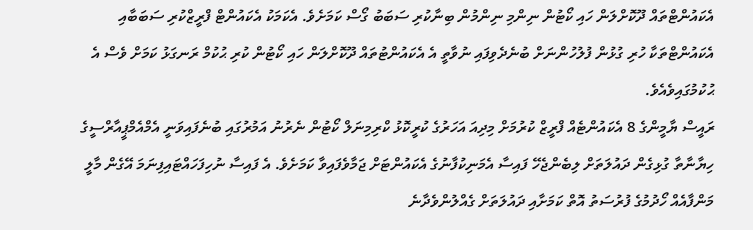އެކައުންޓްތައް ދޫކޮށްލަން ހައި ކޯޓުން ނިންމި ނިންމުން ބިނާކުރި ސަބަބު ގޯސް ކަމަށެވެ. އެކަމަކު އެކައުންޓް ފްރީޒްކުރި ސަބަބާއި އެކައުންޓްތަކާ ހުރި ގުޅުން ފުލުހުންނަށް ބުނެދެވިފައި ނުވާތީ އެ އެކައުންޓުތައް ދޫކޮށްލަން ހައި ކޯޓުން ކުރި ޙުކުމް ރަނގަޅު ކަމަށް ވެސް އެ ޙުކުމުގައިވެއެވެ.
ރައީސް ޔާމީންގެ 8 އެކައުންޓެއް ފްރީޒް ކުރުމަށް މިދިއަ އަހަރުގެ ކުރީކޮޅު ކްރިމިނަލް ކޯޓުން ނެރުނު އަމުރުގައި ބުނެފައިވަނީ އެމްއެމްޕީއާރްސީގެ ހިޔާނާތާ ގުޅިގެން ދައުލަތަށް ލިބެންޖެހޭ ފައިސާ އެމަނިކުފާނުގެ އެކައުންޓަށް ޖަމާވެފައިވާ ކަމަށެވެ. އެ ފައިސާ ނުހިފަހައްޓައިފިނަމަ އޭގެން މާލީ މަންފާއެއް ހޯދުމުގެ ފުރުސަތު އޮތް ކަމަށާއި ދައުލަތަށް ގެއްލުންވެދާނެ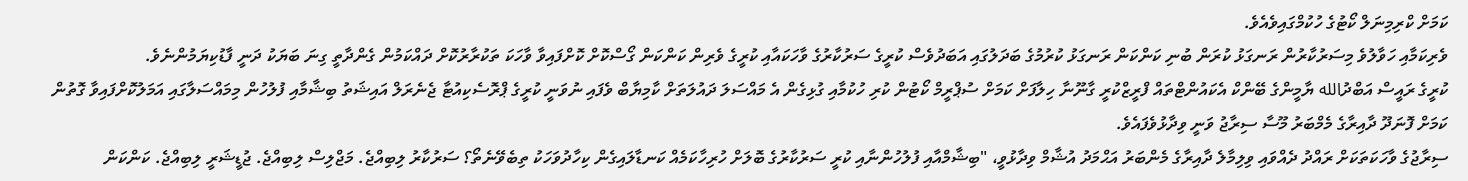ކަމަށް ކްރިމިނަލް ކޯޓުގެ ހުކުމްގައިވެއެވެ.
ވެރިކަމާއި ހަވާލުވެ މިސަރުކާރުން ރަނގަޅު ކުރަން ބުނި ކަންކަން ރަނގަޅު ކުރުމުގެ ބަދަލުގައި އަބަދުވެސް ކުރީގެ ސަރުކާރުގެ ވާހަކައާއި ކުރީގެ ވެރިން ކަންކަން ގޯސްކޮށް ކޮށްފައިވާ ވާހަކަ ތަކުރާރުކޮށް ދައްކަމުން ގެންދާތީ ގިނަ ބަޔަކު ދަނީ ފާޑުކިޔަމުންނެވެ.
ކުރީގެ ރައީސް އަބްދުالله ޔާމީންގެ ބޭންކް އެކައުންޓްތައް ފްރީޒްކުރީ ގާނޫނާ ހިލާފަށް ކަމަށް ސުޕްރީމް ކޯޓުން ކުރި ހުކުމާއި ގުޅިގެން އެ މައްސަލަ ދައުލަތަށް ކާމިޔާބް ވެފައި ނުވަނީ ކުރީގެ ޕްރޮސެކިއުޓާ ޖެނެރަލް އައިޝަތު ބިޝާމާއި ފުލުހުން މިމައްސަލާގައި އަމަލުކޮށްފައިވާ ގޮތުން ކަމަށް ފޮނަދޫ ދާއިރާގެ މެމްބަރު މޫސާ ސިރާޖު ވަނީ ވިދާޅުވެފައެވެ.
ސިރާޖުގެ ވާހަކަތަކަށް ރައްދު ދެއްވައި ވިލިމާލެ ދާއިރާގެ މެންބަރު އަޙްމަދު އުޝާމް ވިދާޅުވީ، "ބިޝާމްއާއި ފުލުހުންނާއި ކުރީ ސަރުކާރުގެ ބޮލަށް ހުރިހާކަމެއް ކަނޑާލައިގެން ކިހާދުވަހަކު ތިބެވޭނެތޯ؟ ސަރުކާރު ލިބިއްޖެ. މަޖްލިސް ލިބިއްޖެ. ޖުޑީޝަރީ ލިބިއްޖެ. ކަންކަން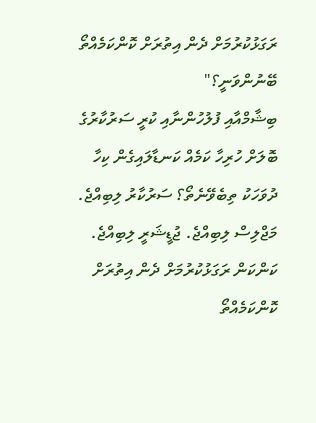ރަގަޅުކުރުމަށް ދެން އިތުރަށް ކޮންކަމެއްތޯ ބޭނުންވަނީ؟"
ބިޝާމްއާއި ފުލުހުންނާއި ކުރީ ސަރުކާރުގެ ބޮލަށް ހުރިހާ ކަމެއް ކަނޑާލައިގެން ކިހާ ދުވަހަކު ތިބެވޭނެތޯ؟ ސަރުކާރު ލިބިއްޖެ. މަޖްލިސް ލިބިއްޖެ. ޖުޑީޝަރީ ލިބިއްޖެ. ކަންކަން ރަގަޅުކުރުމަށް ދެން އިތުރަށް ކޮންކަމެއްތޯ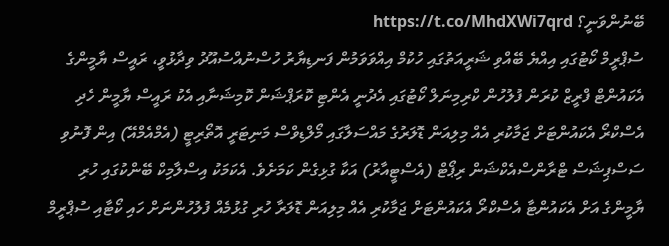ބޭނުންވަނީ؟ https://t.co/MhdXWi7qrd
ސުޕްރީމް ކޯޓުގައި އިއްޔެ ބޭއްވި ޝަރީއަތުގައި ހުކުމް އިއްވަވަމުން ފަނޑިޔާރު ހުސްނުއްސުއޫދު ވިދާޅުވީ، ރައީސް ޔާމީންގެ އެކައުންޓް ފްރީޒް ކުރަން ފުލުހުން ކްރިމިނަލް ކޯޓުގައި އެދުނީ އެންޓި ކޮރަޕްޝަން ކޮމިޝަނާއި އެކު ރައީސް ޔާމީން ހެދި އެސްކްރޯ އެކައުންޓަށް ޖަމާކުރި އެއް މިލިއަން ޑޮލަރުގެ މައްސަލާގައި މޯލްޑިވްސް މަނިޓަރީ އޮތޯރިޓީ (އެމްއެމްއޭ) އިން ފޮނުވި ސަސްޕިޝަސް ޓްރާންސްއެކްޝަން ރިޕޯޓް (އެސްޓީއާރު) އަކާ ގުޅިގެން ކަމަށެވެ. އެކަމަކު އިސްލާމިކް ބޭންކުގައި ހުރި ޔާމީންގެ އަށް އެކައުންޓާ އެސްކްރޯ އެކައުންޓަށް ޖަމާކުރި އެއް މިލިއަން ޑޮލަރާ ހުރި ގުޅުމެއް ފުލުހުންނަށް ހައި ކޯޓާއި ސުޕްރީމް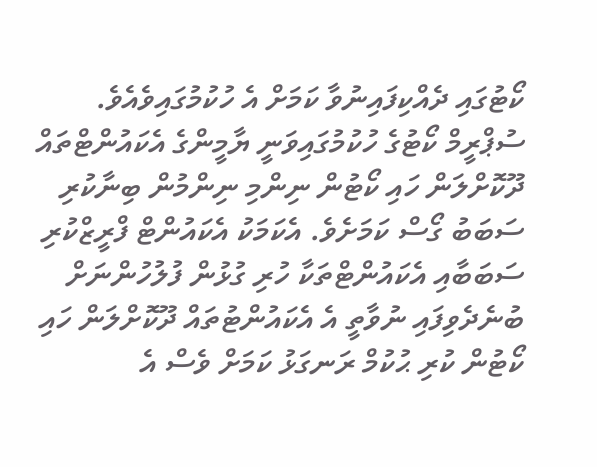ކޯޓުގައި ދެއްކިފައިނުވާ ކަމަށް އެ ހުކުމުގައިވެއެވެ.
ސުޕްރީމް ކޯޓުގެ ހުކުމުގައިވަނީ ޔާމީންގެ އެކައުންޓްތައް ދޫކޮށްލަން ހައި ކޯޓުން ނިންމި ނިންމުން ބިނާކުރި ސަބަބު ގޯސް ކަމަށެވެ. އެކަމަކު އެކައުންޓް ފްރީޒްކުރި ސަބަބާއި އެކައުންޓްތަކާ ހުރި ގުޅުން ފުލުހުންނަށް ބުނެދެވިފައި ނުވާތީ އެ އެކައުންޓުތައް ދޫކޮށްލަން ހައި ކޯޓުން ކުރި ޙުކުމް ރަނގަޅު ކަމަށް ވެސް އެ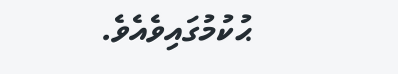ޙުކުމުގައިވެއެވެ.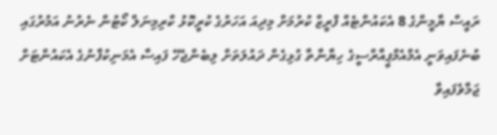ރައީސް ޔާމީންގެ 8 އެކައުންޓެއް ފްރީޒް ކުރުމަށް މިދިއަ އަހަރުގެ ކުރީކޮޅު ކްރިމިނަލް ކޯޓުން ނެރުނު އަމުރުގައި ބުނެފައިވަނީ އެމްއެމްޕީއާރްސީގެ ހިޔާނާތާ ގުޅިގެން ދައުލަތަށް ލިބެންޖެހޭ ފައިސާ އެމަނިކުފާނުގެ އެކައުންޓަށް ޖަމާވެފައިވާ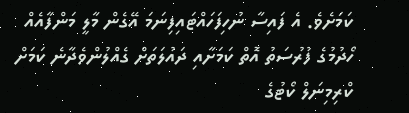ކަމަށެވެ. އެ ފައިސާ ނުހިފަހައްޓައިފިނަމަ އޭގެން މާލީ މަންފާއެއް ހޯދުމުގެ ފުރުސަތު އޮތް ކަމަށާއި ދައުލަތަށް ގެއްލުންވެދާނެ ކަމަށް ކްރިމިނަލް ކޯޓުގެ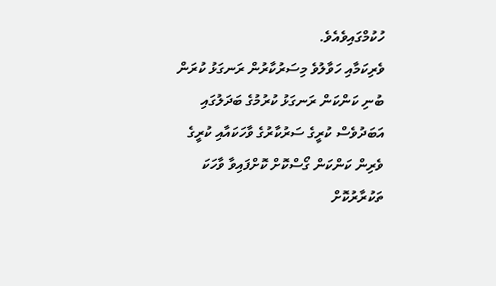ހުކުމްގައިވެއެވެ.
ވެރިކަމާއި ހަވާލުވެ މިސަރުކާރުން ރަނގަޅު ކުރަން ބުނި ކަންކަން ރަނގަޅު ކުރުމުގެ ބަދަލުގައި އަބަދުވެސް ކުރީގެ ސަރުކާރުގެ ވާހަކައާއި ކުރީގެ ވެރިން ކަންކަން ގޯސްކޮށް ކޮށްފައިވާ ވާހަކަ ތަކުރާރުކޮށް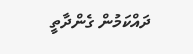ދައްކަމުން ގެންދާތީ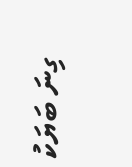ގިނަ ބަޔަކު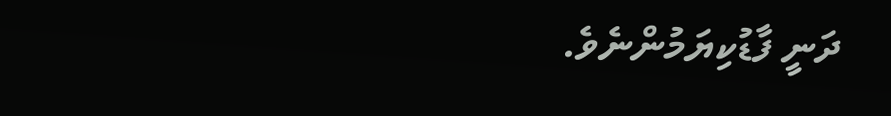ދަނީ ފާޑުކިޔަމުންނެވެ.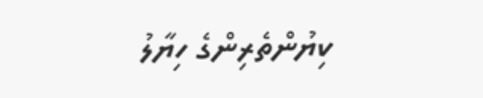ކިޔުންތެރިންގެ ހިޔާލު